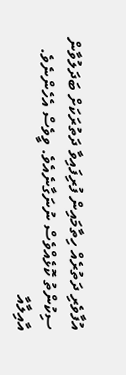އުފާވެރި ދަތުރެއް ހިތާމައިން ފުރިފައިވާ ދަތުރަކަށް ބަދަލުވާން ސިކުންތު ކޮޅެއްވެސް ނުނަގާނެއެވެ. ވީވެސް އެހެންނެވެ. އާއިލާއާ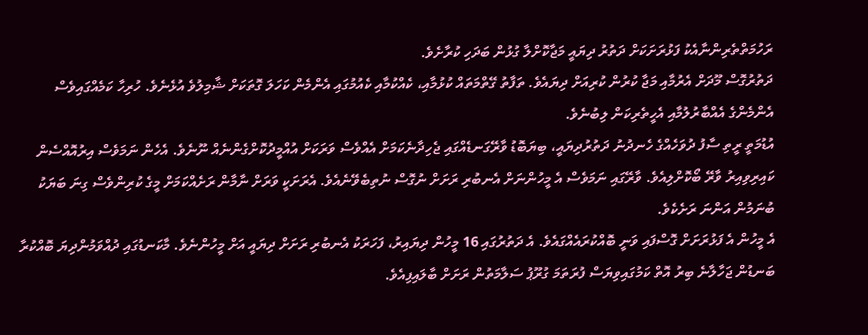ރަހުމަތްތެރިންނާއެކު ފަޅުރަށަކަށް ދަތުރު ދިޔައީ މަޖާކޮށްލާ ގުޅުން ބަދަހި ކުރާށެވެ.
ދަތުރުގޮސް މޫދަށް އެރުމާއި މަޖާ ކުރުން ކުރިއަށް ދިޔައެވެ. ތަފާތު ގޭތްމަތައް ކުޅުމާއި، ކެއްކުމާއި ކެއުމުގައި އެންމެން ކަހަލަ ގޮތަކަށް ޝާމިލުވެ އުޅެނެވެ. ހުރިހާ ކަމެއްގައިވެސް އެންމެންގެ އެއްބާރުލުމާއި އެހީތެރިކަން ލިބުނެވެ.
އުޑުމަތީ ރީތި ސާފު ދުވަހެއްގެ ހެނދުނު ދަތުރުދިޔައީ، ބިޔަބޮޑު ވާރޭގަނޑެއްގައި ޖެހިދާނެކަމަށް އެއްވެސް ވަރަކަށް އުއްމީދުކޮށްގެންނެއް ނޫނެވެ. އެހެން ނަމަވެސް އިރުއޮއްސެން ކައިރިވިއިރު ވާރޭ ބޯކޮށްލިއެވެ. ވާރޭގައި ނަމަވެސް އެ މީހުންނަށް އެނބުރި ރަށަށް ނުގޮސް ނުތިބެވޭނެއެވެ. އެރަށަކީ ވަރަށް ނާމާން ރަށެއްކަމަށް މީގެ ކުރިންވެސް ގިނަ ބަޔަކު ބުނަމުން އަންނަ ރަށެކެވެ.
އެ މީހުން އެ ފަޅުރަށަށް ގޮސްފައި ވަނީ ބޮއްކުރައެއްގައެވެ. އެ ދަތުރުގައި 16 މީހުން ދިޔައިރު، ފަހަރަކު އެނބުރި ރަށަށް ދިޔައީ އަށް މީހުންނެވެ. މާކަނޑުގައި ދުއްވަމުންދިޔަ ބޮއްކުރާ ބަނޑުން ޖަހާލާނެ ބިރު އޮތް ކަމުގައިވިޔަސް ފުރަތަމަ ގުރޫޕު ސަލާމަތުން ރަށަށް ބާލައިފިއެވެ.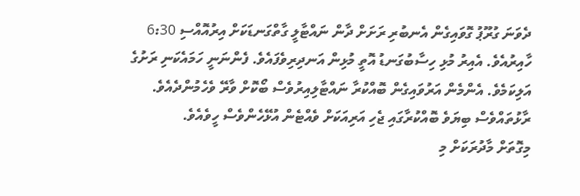ދެވަނަ ގުރޫޕު ގޮވައިގެން އެނބުރި ރަށަށް ދާން ނައްޓާލީ ގާތްގަނޑަކަށް އިރުއޮއްސި 6:30 ހާއިރުއެވެ. އެއިރު މުޅި ހިސާބުގަނޑު އޮތީ މުޅިން އަނދިރިވެފައެވެ. ފެންނަނީ ހަމައެކަނި ރަށުގެ އަލިކަމެވެ. އެންމެން އަރުވައިގެން ބޮއްކުރާ ނައްޓާލިއިރުވެސް ބޯކޮށް ވާރޭ ވެހެމުންދެއެވެ. ރާޅުތައްވެސް ބިޔަވެ ބޮއްކުރާގައި ޖެހި އަރިއަކަށް ވެއްޓެން އުޅޭހެންވެސް ހީވެއެވެ.
މިގޮތަށް މާދުރަކަށް މި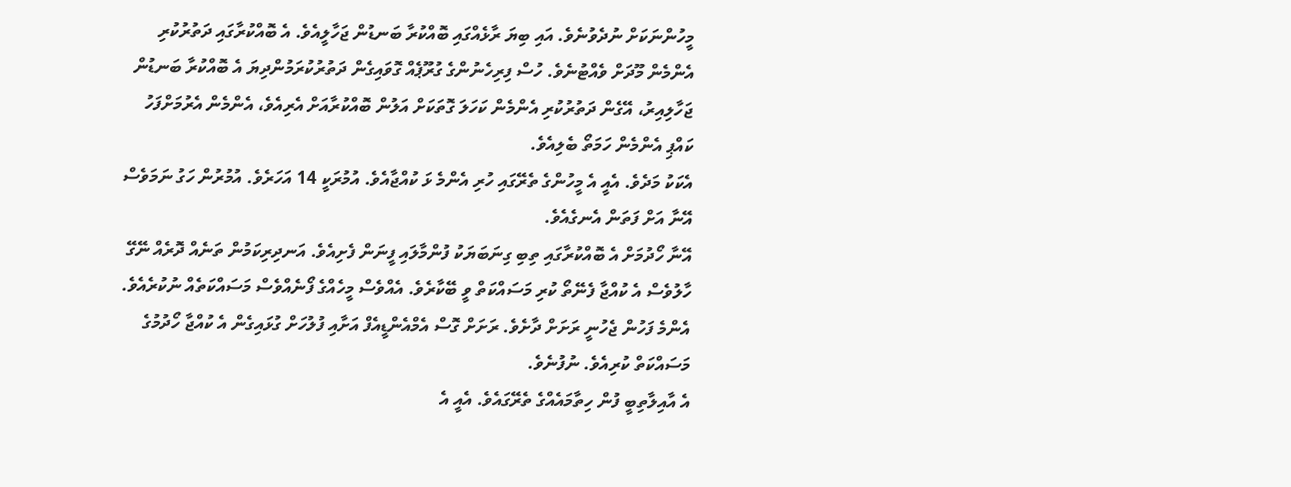މީހުންނަކަށް ނުދެވުނެވެ. އައި ބިޔަ ރާޅެއްގައި ބޮއްކުރާ ބަނޑުން ޖަހާލީއެވެ. އެ ބޮއްކުރާގައި ދަތުރުކުރި އެންމެން މޫދަށް ވެއްޓުނެވެ. ހުސް ފިރިހެނުންގެ ގުރޫޕެއް ގޮވައިގެން ދަތުރުކުރަމުންދިޔަ އެ ބޮއްކުރާ ބަނޑުން ޖަހާލިއިރު، އޭގެން ދަތުރުކުރި އެންމެން ކަހަލަ ގޮތަކަށް އަލުން ބޮއްކުރާއަށް އެރިއެވެ، އެންމެން އެރުމަށްފަހު ކައްޕި އެންމެން ހަމަތޯ ބެލިއެވެ.
އެކަކު މަދެވެ. އެއީ އެ މީހުންގެ ތެރޭގައި ހުރި އެންމެ ޅަ ކުއްޖާއެވެ. އުމުރަކީ 14 އަހަރެވެ. އުމުރުން ހަގު ނަމަވެސް އޭނާ އަށް ފަތަން އެނގެއެވެ.
އޭނާ ހޯދުމަށް އެ ބޮއްކުރާގައި ތިބި ގިނަބަޔަކު ފުންމާލައި ފީނަން ފެށިއެވެ. އަނދިރިކަމުން ތަނެއް ދޮރެއް ނޭގޭ ހާލުވެސް އެ ކުއްޖާ ފެނޭތޯ ކުރި މަސައްކަތް ވީ ބޭކާރެވެ. އެއްވެސް މީހެއްގެ ފޯނެއްވެސް މަސައްކަތެއް ނުކުރެއެވެ. އެންމެ ފަހުން ޖެހުނީ ރަށަށް ދާށެވެ. ރަށަށް ގޮސް އެމްއެންޑީއެފް އަށާއި ފުލުހަށް ގުޅައިގެން އެ ކުއްޖާ ހޯދުމުގެ މަސައްކަތް ކުރިއެވެ. ނުފުނެވެ.
އެ އާއިލާތިބީ ފުން ހިތާމައެއްގެ ތެރޭގައެވެ. އެއީ އެ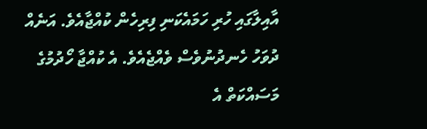އާއިލާގައި ހުރި ހަމައެކަނި ފިރިހެން ކުއްޖާއެވެ. އަނެއް ދުވަހު ހެނދުނުވެސް ވެއްޖެއެވެ. އެ ކުއްޖާ ހޯދުމުގެ މަސައްކަތް އެ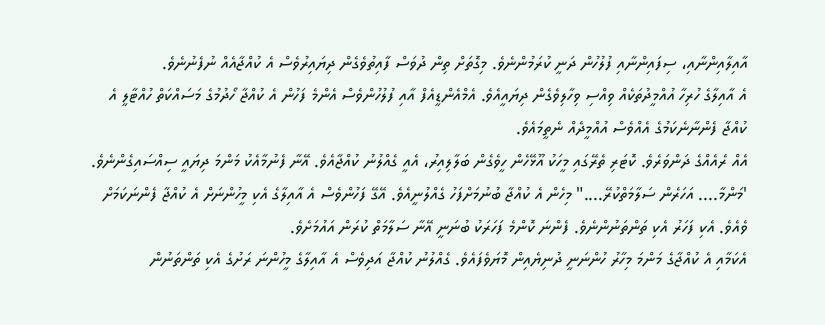އާއިލާއިންނާއި، ސިފައިންނާއި ފުލުހުން ދަނީ ކުރަމުންނެވެ. މިގޮތަށް ތިން ދުވަސް ފާއިތުވެގެން ދިޔައިރުވެސް އެ ކުއްޖާއެއް ނުފެނުނެވެ.
އެ އާއިލާގެ ހުރިހާ އުއްމީދުތަކެއް ވިއްސި ވިހާލިވެގެން ދިޔައީއެވެ. އެމްއެންޑީއެފް އާއި ފުލުހުންވެސް އެންމެ ފަހުން އެ ކުއްޖާ ހޯދުމުގެ މަސައްކަތް ހުއްޓާލީ އެ ކުއްޖާ ފެންނާނެކަމުގެ އެއްވެސް އުއްމީދެއް ނެތީމައެވެ.
އެއް ރެއެއްގެ ދަންވަރެވެ. ކޮޓަރި ތެރޭގައި މީހަކު އޫޅޭހެން ހީވެގެން ބަލާލިއިރު، އެއީ ގެއްލުނު ކުއްޖާއެވެ. އޭނާ ފެނުމާއެކު މަންމަ ދިޔައީ ސިއްސައިގެންނެވެ.
'މަންމާ.... އަހަރެން ސަލާމަތްކުރޭ...." މިހެން އެ ކުއްޖާ ބުނުމަށްފަހު ގެއްލުނީއެވެ. އޭގޭ ފަހުންވެސް އެ އާއިލާގެ އެކި މީހުންނަށް އެ ކުއްޖާ ފެންނަކަމަށް ވެއެވެ. އެކި ފަހަރު އެކި ތަންތަނުންނެވެ. ފެންނަ ކޮންމެ ފަހަރަކު ބުނަނީ އޭނާ ސަލާމަތް ކުރަން އައުމަށެވެ.
އެކަމާއި އެ ކުއްޖާގެ މަންމަ މިހާރު ހުންނަނީ ދުނިޔެއިން މޮޔަވެފައެވެ. ގެއްލުނު ކުއްޖާ އަދިވެސް އެ އާއިލާގެ މީހުންނަ ރަށުގެ އެކި ތަންތަނުން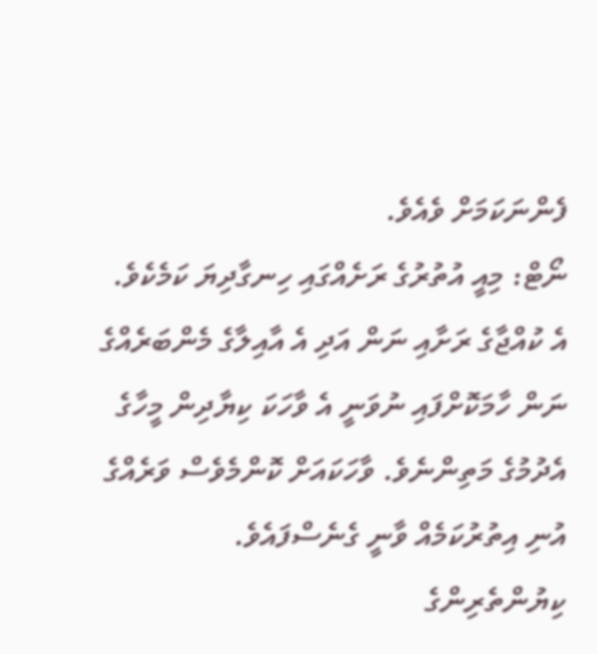ފެންނަކަމަށް ވެއެވެ.
ނޯޓް: މިއީ އުތުރުގެ ރަށެއްގައި ހިނގާދިޔަ ކަމެކެވެ. އެ ކުއްޖާގެ ރަށާއި ނަން އަދި އެ އާއިލާގެ މެންބަރެއްގެ ނަން ހާމަކޮށްފައި ނުވަނީ އެ ވާހަކަ ކިޔާދިން މީހާގެ އެދުމުގެ މަތިންނެވެ. ވާހަކައަށް ކޮންމެވެސް ވަރެއްގެ އުނި އިތުރުކަމެއް ވާނީ ގެނެސްފައެވެ.
ކިޔުންތެރިންގެ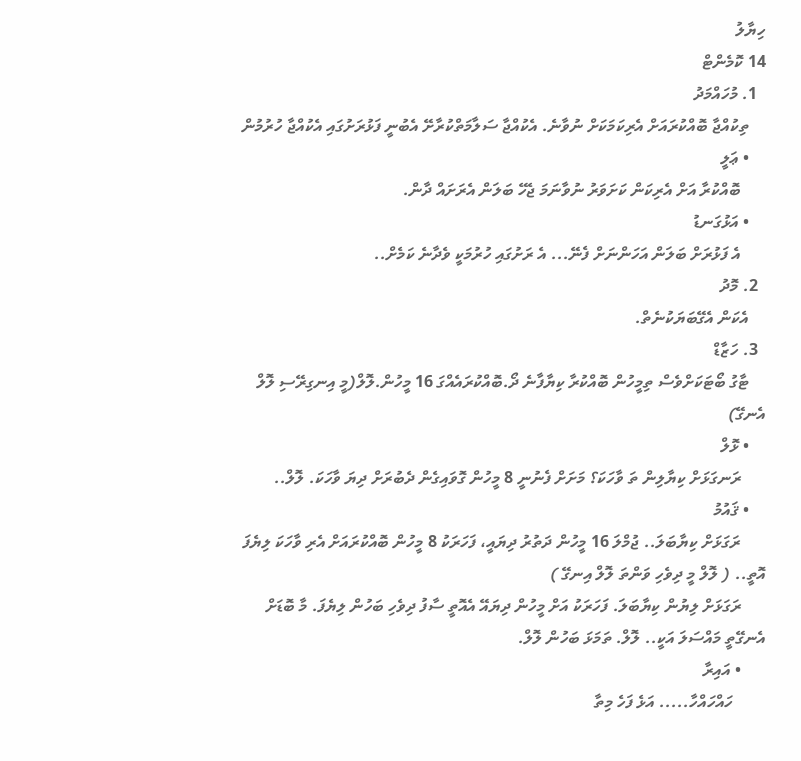ހިޔާލު
14 ކޮމެންޓް
  1. މުހައްމަދު
    ތިކުއްޖާ ބޮއްކުރައަށް އެރިކަމަކަށް ނުވާނެ. އެކުއްޖާ ސަލާމަތްކުރާށޭ އެބުނީ ފަޅުރަށުގައި އެކުއްޖާ ހުރުމުން
    • ޢަލީ
      ބޮއްކުރާ އަށް އެރިކަން ކަށަވަރު ނުވާނަމަ ޖެހޭ ބަލަން އެރަށައް ދާން.
    • އަޅުގަނޑު
      އެ ފަޅުރަށް ބަލަން އަހަންނަށް ފެނޭ... އެ ރަށުގައި ހުރުމަކީ ވެދާނެ ކަމެށް..
  2. މޮދު
    އެކަން އެގޭބަޔަކުނެތް.
  3. ހަޒާޑް
    ޓާގު ބޯޓަކަށްވެސް ތިމީހުން ބޮއްކުރާ ކިޔާފާނެ ދޯ.ބޮއްކުރައެއްގަ 16 މީހުން.ލޮލް(މީ އިނގިރޭސި ލޮލް އެނގޭ)
    • ޅޮލް
      ރަނގަޅަށް ކިޔާލިން ތަ ވާހަކަ؟ މަށަށް ފެނުނީ 8 މީހުން ގޮވައިގެން ދެބުރަށް ދިޔަ ވާހަކަ. ލޮލް..
    • ޤައުމު
      ރަގަޅަށް ކިޔާބަލަ.. ޖުމްލަ 16 މީހުން ދަތުރު ދިޔައީ، ފަހަރަކު 8 މީހުން ބޮއްކުރައަށް އެރި ވާހަކަ ލިޔެފަ އޮތީ.. ( ލޮލް މީ ދިވެހި ވަންތަ ލޮލް އިނގޭ )
      ރަގަޅަށް ލިޔުން ކިޔާބަލަ. ފަހަރަކު އަށް މީހުން ދިޔައޭ އެއޮތީ ސާފު ދިވެހި ބަހުން ލިޔެފަ. މާ ބޮޑަށް އެނގޭތީ މައްސަލަ އަކީ.. ލޮލް. ތަމަޅަ ބަހުން ލޮލް.
      • އައިރާ
        ހައްހައްހާ..... އަޅެ ފަހެ މިތާ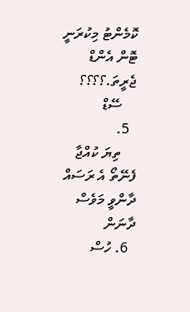ކޮމެންޓު މިކުރަނީ ޓޮން އެންޑް ޖެރީތަ.؟؟؟؟
    ސޭޑް
  5.
    ތިޔަ ކުއްޖާ ފެނޭތޯ އެ ރަސައް ދާންވީ މަވެސް ދާނަން
  6. ހުސް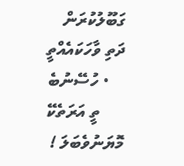ގަބޫލުކުރަން ދަތި ވާހަކައެއްތީ
    • ހުސޭނުބެ
      ތީ އަރަތެކޭ މޮޔަނުވެބަލަ !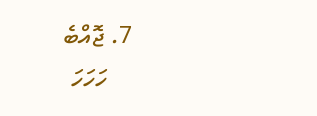7. ޖޮއްބެ
    ހަހަހަ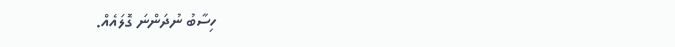ހިސާބު ނުދަންނަ ގޮލައެއް.